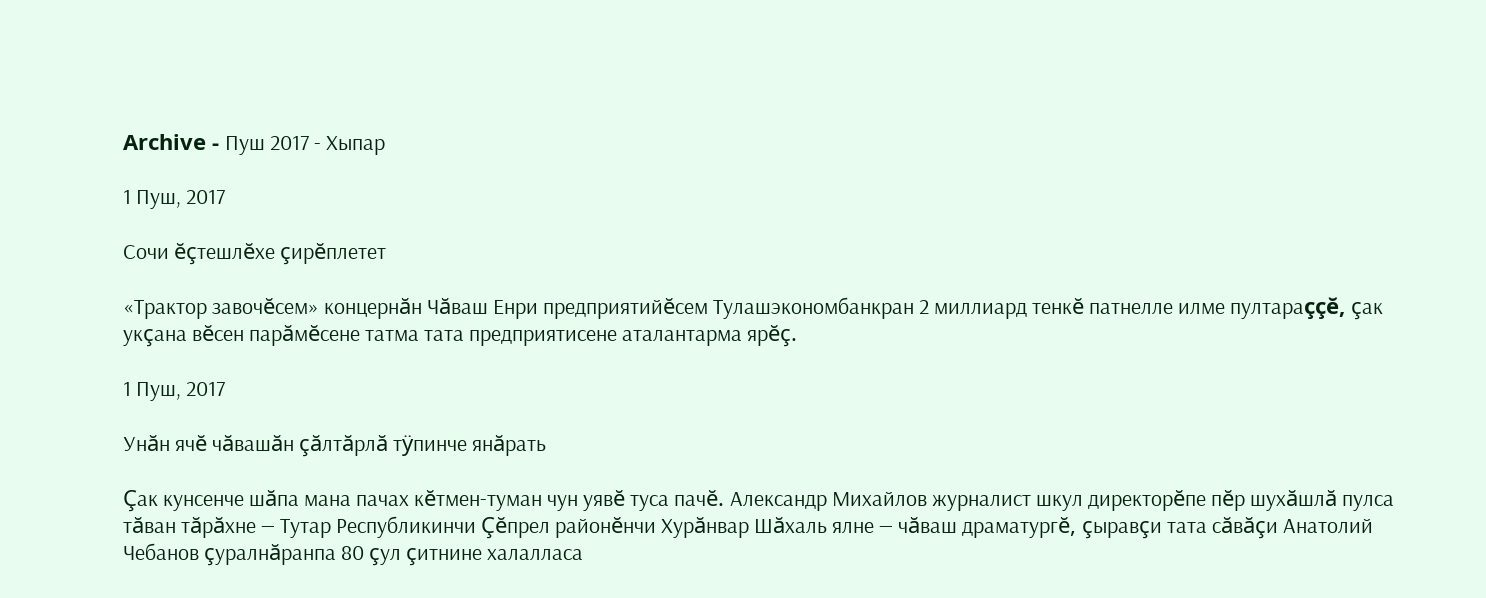Archive - Пуш 2017 - Хыпар

1 Пуш, 2017

Сочи ĕçтешлĕхе çирĕплетет

«Трактор завочĕсем» концернăн Чăваш Енри предприятийĕсем Тулашэкономбанкран 2 миллиард тенкĕ патнелле илме пултараççĕ, çак укçана вĕсен парăмĕсене татма тата предприятисене аталантарма ярĕç.

1 Пуш, 2017

Унăн ячĕ чăвашăн çăлтăрлă тÿпинче янăрать

Çак кунсенче шăпа мана пачах кĕтмен-туман чун уявĕ туса пачĕ. Александр Михайлов журналист шкул директорĕпе пĕр шухăшлă пулса тăван тăрăхне — Тутар Республикинчи Çĕпрел районĕнчи Хурăнвар Шăхаль ялне — чăваш драматургĕ, çыравçи тата сăвăçи Анатолий Чебанов çуралнăранпа 80 çул çитнине халалласа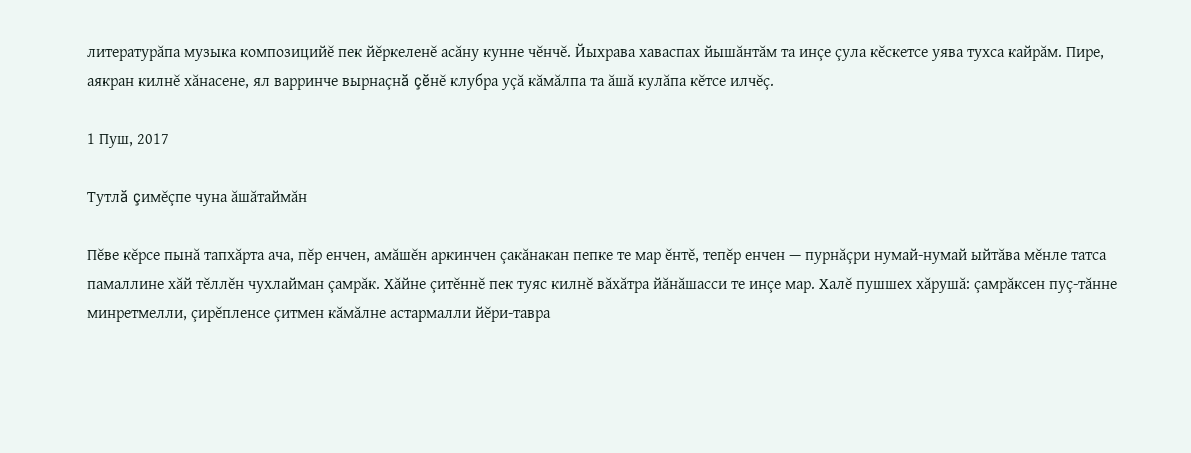литературăпа музыка композицийĕ пек йĕркеленĕ асăну кунне чĕнчĕ. Йыхрава хаваспах йышăнтăм та инçе çула кĕскетсе уява тухса кайрăм. Пире, аякран килнĕ хăнасене, ял варринче вырнаçнă çĕнĕ клубра уçă кăмăлпа та ăшă кулăпа кĕтсе илчĕç.

1 Пуш, 2017

Тутлă çимĕçпе чуна ăшăтаймăн

Пĕве кĕрсе пынă тапхăрта ача, пĕр енчен, амăшĕн аркинчен çакăнакан пепке те мар ĕнтĕ, тепĕр енчен — пурнăçри нумай-нумай ыйтăва мĕнле татса памаллине хăй тĕллĕн чухлайман çамрăк. Хăйне çитĕннĕ пек туяс килнĕ вăхăтра йăнăшасси те инçе мар. Халĕ пушшех хăрушă: çамрăксен пуç-тăнне минретмелли, çирĕпленсе çитмен кăмăлне астармалли йĕри-тавра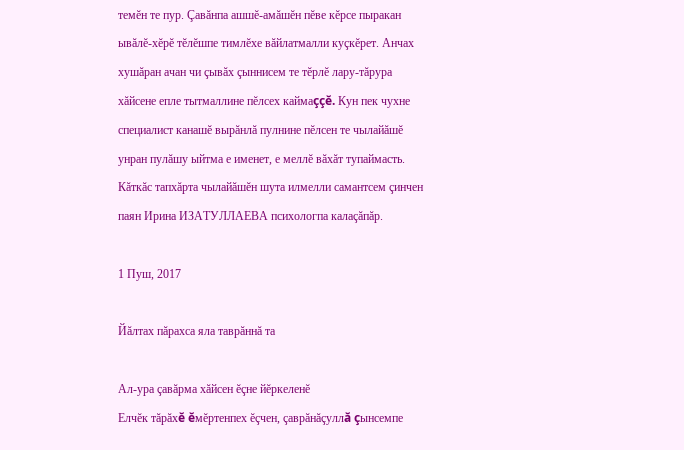темĕн те пур. Çавăнпа ашшĕ-амăшĕн пĕве кĕрсе пыракан ывăлĕ-хĕрĕ тĕлĕшпе тимлĕхе вăйлатмалли куçкĕрет. Анчах хушăран ачан чи çывăх çыннисем те тĕрлĕ лару-тăрура хăйсене епле тытмаллине пĕлсех каймаççĕ. Кун пек чухне специалист канашĕ вырăнлă пулнине пĕлсен те чылайăшĕ унран пулăшу ыйтма е именет, е меллĕ вăхăт тупаймасть. Кăткăс тапхăрта чылайăшĕн шута илмелли самантсем çинчен паян Ирина ИЗАТУЛЛАЕВА психологпа калаçăпăр.

1 Пуш, 2017

Йăлтах пăрахса яла таврăннă та

Ал-ура çавăрма хăйсен ĕçне йĕркеленĕ
Елчĕк тăрăхĕ ĕмĕртенпех ĕçчен, çаврăнăçуллă çынсемпе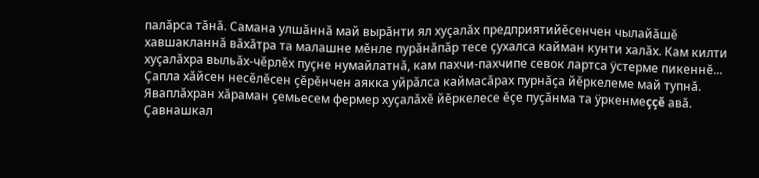палăрса тăнă. Самана улшăннă май вырăнти ял хуçалăх предприятийĕсенчен чылайăшĕ хавшакланнă вăхăтра та малашне мĕнле пурăнăпăр тесе çухалса кайман кунти халăх. Кам килти хуçалăхра выльăх-чĕрлĕх пуçне нумайлатнă, кам пахчи-пахчипе севок лартса ÿстерме пикеннĕ... Çапла хăйсен несĕлĕсен çĕрĕнчен аякка уйрăлса каймасăрах пурнăçа йĕркелеме май тупнă. Яваплăхран хăраман çемьесем фермер хуçалăхĕ йĕркелесе ĕçе пуçăнма та ÿркенмеççĕ авă. Çавнашкал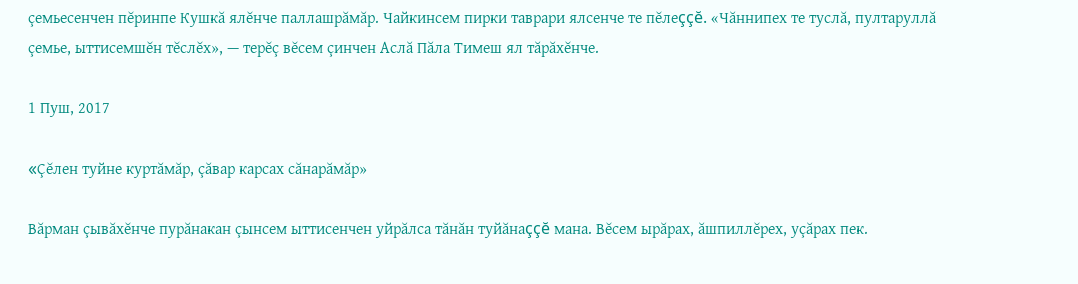çемьесенчен пĕринпе Кушкă ялĕнче паллашрăмăр. Чайкинсем пирки таврари ялсенче те пĕлеççĕ. «Чăннипех те туслă, пултаруллă çемье, ыттисемшĕн тĕслĕх», — терĕç вĕсем çинчен Аслă Пăла Тимеш ял тăрăхĕнче.

1 Пуш, 2017

«Çĕлен туйне куртăмăр, çăвар карсах сăнарăмăр»

Вăрман çывăхĕнче пурăнакан çынсем ыттисенчен уйрăлса тăнăн туйăнаççĕ мана. Вĕсем ырăрах, ăшпиллĕрех, уçăрах пек.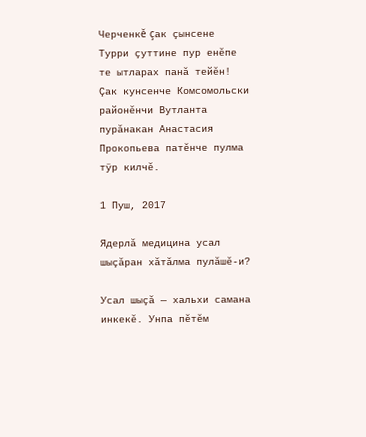Черченкĕ çак çынсене Турри çуттине пур енĕпе те ытларах панă тейĕн! Çак кунсенче Комсомольски районĕнчи Вутланта пурăнакан Анастасия Прокопьева патĕнче пулма тÿр килчĕ.

1 Пуш, 2017

Ядерлă медицина усал шыçăран хăтăлма пулăшĕ-и?

Усал шыçă — хальхи самана инкекĕ. Унпа пĕтĕм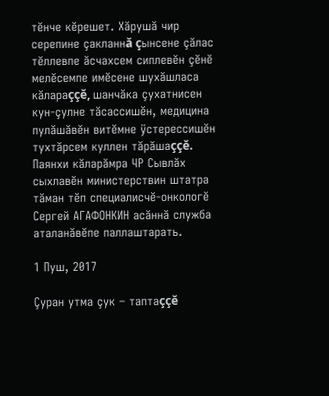тĕнче кĕрешет. Хăрушă чир серепине çакланнă çынсене çăлас тĕллевпе ăсчахсем сиплевĕн çĕнĕ мелĕсемпе имĕсене шухăшласа кăлараççĕ, шанчăка çухатнисен кун-çулне тăсассишĕн, медицина пулăшăвĕн витĕмне ÿстерессишĕн тухтăрсем куллен тăрăшаççĕ. Паянхи кăларăмра ЧР Сывлăх сыхлавĕн министерствин штатра тăман тĕп специалисчĕ-онкологĕ Сергей АГАФОНКИН асăннă служба аталанăвĕпе паллаштарать.

1 Пуш, 2017

Çуран утма çук – таптаççĕ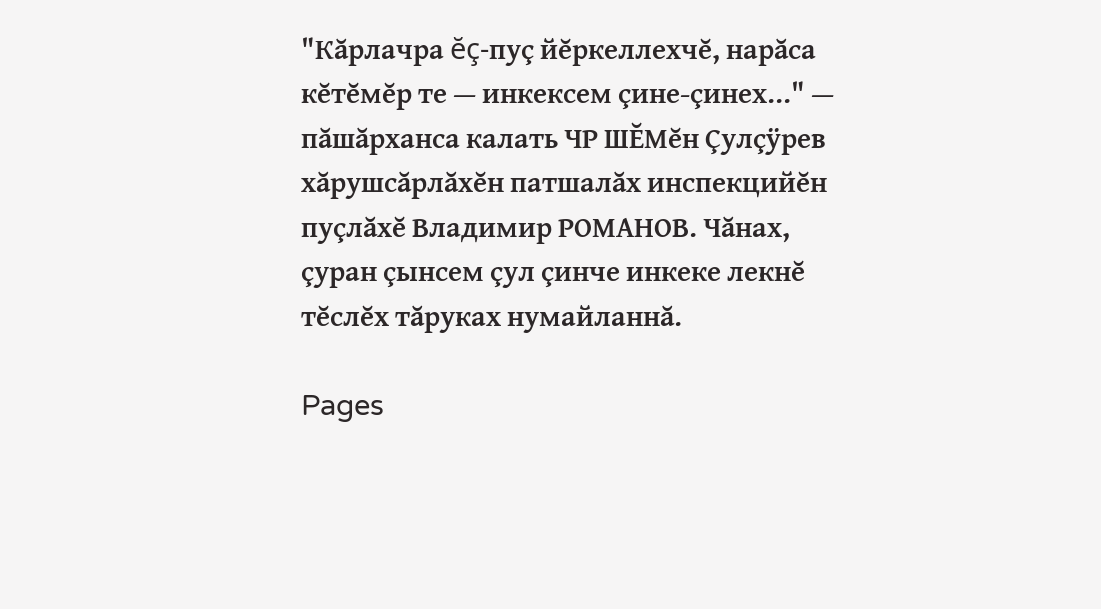"Кăрлачра ĕç-пуç йĕркеллехчĕ, нарăса кĕтĕмĕр те — инкексем çине-çинех..." — пăшăрханса калать ЧР ШĔМĕн Çулçÿрев хăрушсăрлăхĕн патшалăх инспекцийĕн пуçлăхĕ Владимир РОМАНОВ. Чăнах, çуран çынсем çул çинче инкеке лекнĕ тĕслĕх тăруках нумайланнă.

Pages